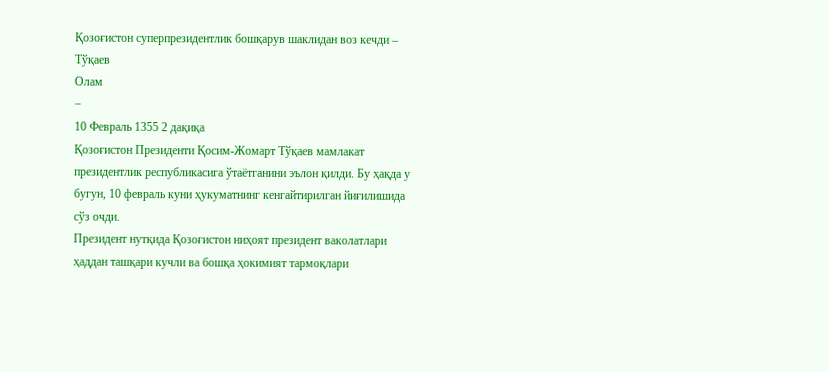Қозоғистон суперпрезидентлик бошқарув шаклидан воз кечди – Тўқаев
Олам
−
10 Февраль 1355 2 дақиқа
Қозоғистон Президенти Қосим-Жомарт Тўқаев мамлакат президентлик республикасига ўтаётганини эълон қилди. Бу ҳақда у бугун, 10 февраль куни ҳукуматнинг кенгайтирилган йиғилишида сўз очди.
Президент нутқида Қозоғистон ниҳоят президент ваколатлари ҳаддан ташқари кучли ва бошқа ҳокимият тармоқлари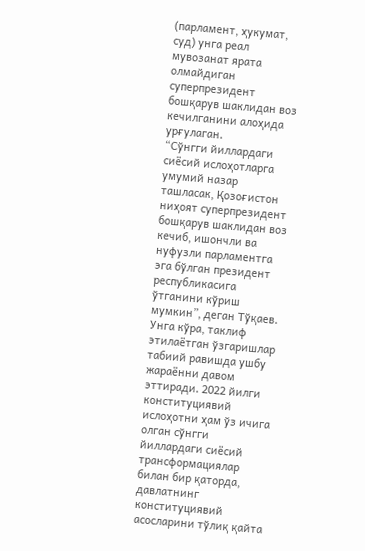(парламент, ҳукумат, суд) унга реал мувозанат ярата олмайдиган суперпрезидент бошқарув шаклидан воз кечилганини алоҳида урғулаган.
“Сўнгги йиллардаги сиёсий ислоҳотларга умумий назар ташласак, Қозоғистон ниҳоят суперпрезидент бошқарув шаклидан воз кечиб, ишончли ва нуфузли парламентга эга бўлган президент республикасига ўтганини кўриш мумкин”, деган Тўқаев.
Унга кўра, таклиф этилаётган ўзгаришлар табиий равишда ушбу жараённи давом эттиради. 2022 йилги конституциявий ислоҳотни ҳам ўз ичига олган сўнгги йиллардаги сиёсий трансформациялар билан бир қаторда, давлатнинг конституциявий асосларини тўлиқ қайта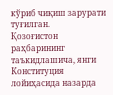кўриб чиқиш зарурати туғилган.
Қозоғистон раҳбарининг таъкидлашича, янги Конституция лойиҳасида назарда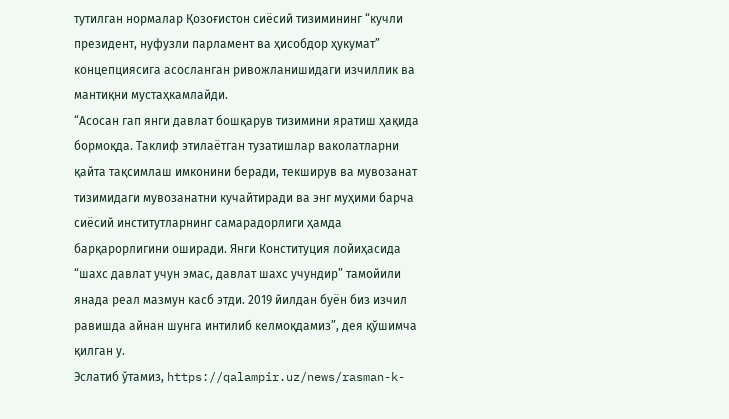тутилган нормалар Қозоғистон сиёсий тизимининг “кучли президент, нуфузли парламент ва ҳисобдор ҳукумат” концепциясига асосланган ривожланишидаги изчиллик ва мантиқни мустаҳкамлайди.
“Асосан гап янги давлат бошқарув тизимини яратиш ҳақида бормоқда. Таклиф этилаётган тузатишлар ваколатларни қайта тақсимлаш имконини беради, текширув ва мувозанат тизимидаги мувозанатни кучайтиради ва энг муҳими барча сиёсий институтларнинг самарадорлиги ҳамда барқарорлигини оширади. Янги Конституция лойиҳасида “шахс давлат учун эмас, давлат шахс учундир” тамойили янада реал мазмун касб этди. 2019 йилдан буён биз изчил равишда айнан шунга интилиб келмоқдамиз”, дея қўшимча қилган у.
Эслатиб ўтамиз, https://qalampir.uz/news/rasman-k-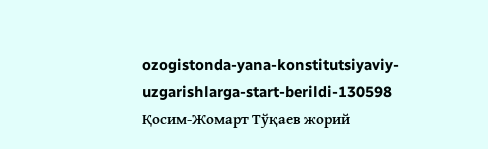ozogistonda-yana-konstitutsiyaviy-uzgarishlarga-start-berildi-130598 Қосим-Жомарт Тўқаев жорий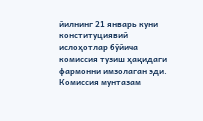йилнинг 21 январь куни конституциявий ислоҳотлар бўйича комиссия тузиш ҳақидаги фармонни имзолаган эди. Комиссия мунтазам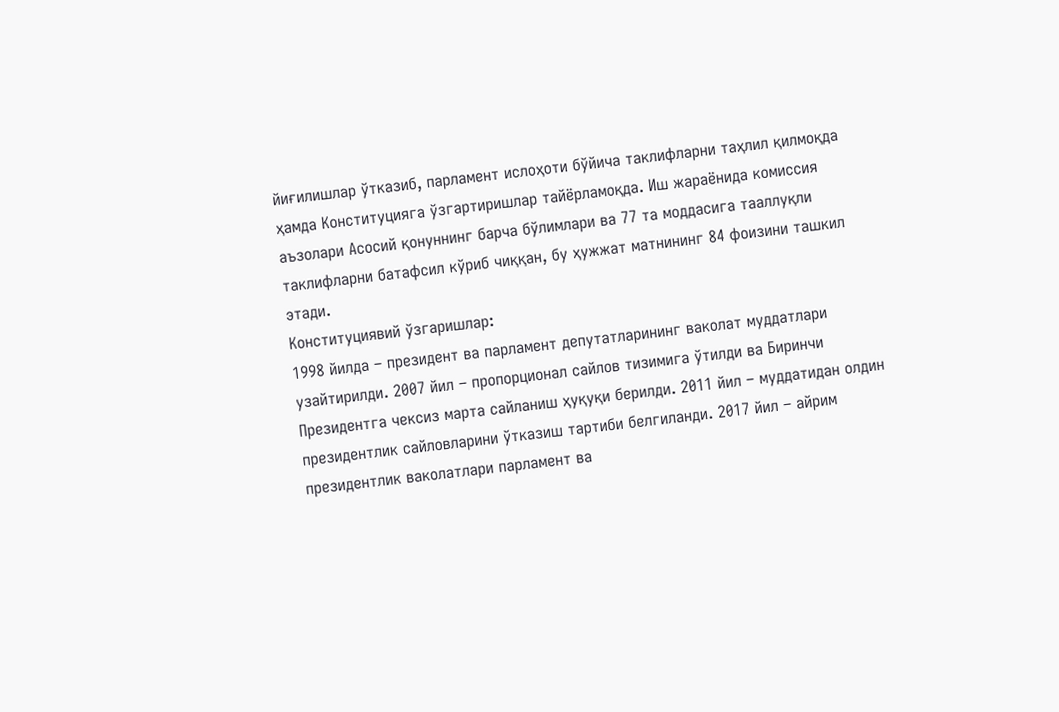йиғилишлар ўтказиб, парламент ислоҳоти бўйича таклифларни таҳлил қилмоқда ҳамда Конституцияга ўзгартиришлар тайёрламоқда. Иш жараёнида комиссия аъзолари Асосий қонуннинг барча бўлимлари ва 77 та моддасига тааллуқли таклифларни батафсил кўриб чиққан, бу ҳужжат матнининг 84 фоизини ташкил этади.
Конституциявий ўзгаришлар:
1998 йилда – президент ва парламент депутатларининг ваколат муддатлари узайтирилди. 2007 йил – пропорционал сайлов тизимига ўтилди ва Биринчи Президентга чексиз марта сайланиш ҳуқуқи берилди. 2011 йил – муддатидан олдин президентлик сайловларини ўтказиш тартиби белгиланди. 2017 йил – айрим президентлик ваколатлари парламент ва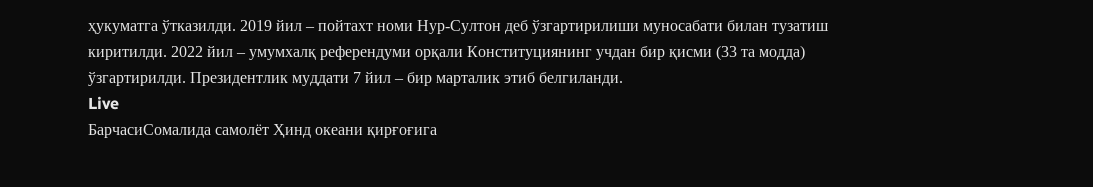ҳукуматга ўтказилди. 2019 йил – пойтахт номи Нур-Султон деб ўзгартирилиши муносабати билан тузатиш киритилди. 2022 йил – умумхалқ референдуми орқали Конституциянинг учдан бир қисми (33 та модда) ўзгартирилди. Президентлик муддати 7 йил – бир марталик этиб белгиланди.
Live
БарчасиСомалида самолёт Ҳинд океани қирғоғига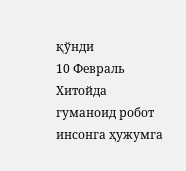қўнди
10 Февраль
Хитойда гуманоид робот инсонга ҳужумга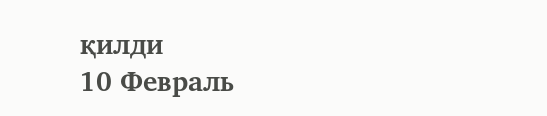қилди
10 Февраль